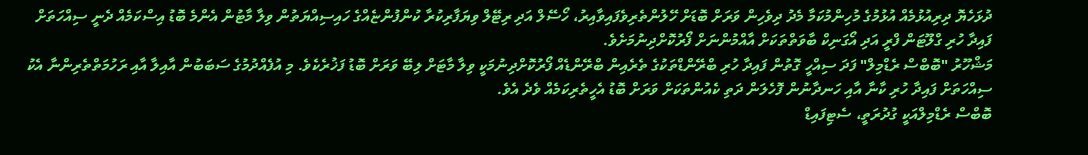ދުޅަހެޔޮ ދިރިއުޅުމެއް އުޅުމުގެ މުހިންމުކަމާ މެދު ދިވެހިން ވަރަށް ބޮޑަށް ހޭލުންތެރިވެފައިވާއިރު، ހޯސޭލް އަދި ރިޓޭލް ވިޔަފާރިކުރާ ކުންފުންޏެއްގެ ހައިސިއްޔަތުން ވިލާ މާޓުން އެންމެ ބޮޑު އިސްކަމެއް ދެނީ ސިއްހަތަށް ފައިދާ ހުރި ގްލޫޓަން ފްރީ އަދި އޯގަނިކް ބާވަތްތަކަށް އާއްމުންނަށް ފޯރުކޮށްދިނުމަށެވެ.
މަޝްހޫރު "ބޮބްސް ރެޑްމިލް" ފަދަ ސިއްހީ ގޮތުން ފައިދާ ހުރި ބްރޭންޑްތަކުގެ ތެރެއިން ބްރޭންޑެއް ފޯރުކޮށްދިނުމަކީ ވިލާ މާޓަށް ލިބޭ ވަރަށް ބޮޑު ފަޚުރެކެވެ. މި އުފެއްދުމުގެ ސަބަބުން އާއިލާ އާއި ރަހުމަތްތެރިންނާ އެކު ސިއްހަތަށް ފައިދާ ހުރި ކާނާ އާއި ހަނދާނުން ފޮހެލަން ދަތި ކެއުންތަކަށް ވަރަށް ބޮޑު އެހީތެރިކަމެއް ވެދެ އެވެ.
ބޮބްސް ރެޑްމިލްއަކީ ގުދުރަތީ، ސެޓިފައިޑް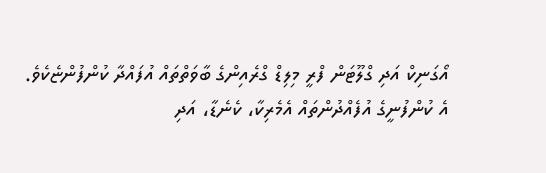އޯގަނިކް އަދި ގްލޫޓަން ފްރީ މިލިޑް ގްރެއިންގެ ބާވަތްތައް އުފައްދާ ކުންފުންޏެކެވެ.
އެ ކުންފުނީގެ އުފެއްދުންތައް އެމެރިކާ، ކެނެޑާ، އަދި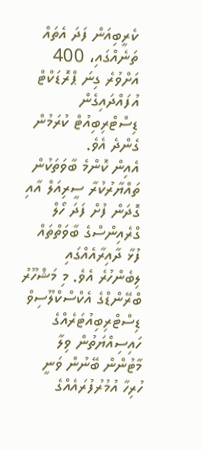ކެރީބިއަން ފަދަ އެތައް ތަނެއްގައި، 400 އަށްވުރެ ގިނަ ޕްރޮޑަކްޓް އުފައްދައިގެން ޑިސްޓްރިބިއުޓް ކުރަމުން ގެންދެ އެވެ.
އެއިން ކޮންމެ ބާވަތަކުން ތައްޔާރުކުރާ ސީރިއަލް އާއި ގޮދަން ފުށް ފަދަ ހޯލް ގްރެއިންސްގެ ބާވަތްތައް ފުޅާ ދާއިރާއެއްގައި ލިބެންހުރެ އެވެ. މި މަޝްހޫރު ބްރޭންޑްގެ އެކްސްކްލޫސިވް ޑިސްޓްރިބިއުޓަރެއްގެ ހައިސިއްޔަތުން ވިލާ މާޓުންން ބޭނުން ވަނީ ހުރިހާ އުމުރުފުރައެއްގެ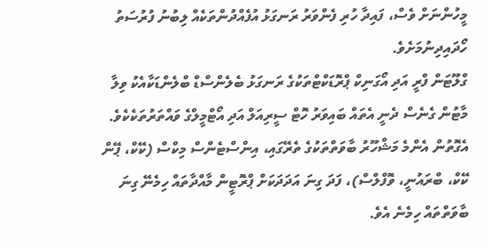މީހުންނަށް ވެސް، ފައިދާ ހުރި ފެންވަރު ރަނގަޅު އުފެއްދުންތަކެއް ލިބުނު ފުރުސަތު ހޯދައިދިނުމަށެވެ.
ގްލޫޓަން ފްރީ އަދި އޯގަނިކް ޕްރޮޑަކްޓްތަކުގެ ރަނގަޅު ބެލެންސްޑް ބްލެންޑަކާއެކު ވިލާ މާޓުން ގެނެސް ދެނީ އެތައް ބައިވަރު ހޮޓް ސީރިއަލް އަދި އޯޓްމީލްގެ ވައްތަރުތަކެކެވެ. އެގޮތުން އެންމެ މަޝްހޫރު ބާވަތްތަކުގެ ތެރޭގައި، އިންސްޓެންސް މިކްސް (ކޭކް، ޕޭން ކޭކް، ބްރައުނީ، ވޮފްލްސް)، ފަދަ ގިނަ އަދަދަކަށް ޕްރޮޓީން މާއްދާތައް ހިމެނޭ ގިނަ ބާވަތްތައް ހިމެނެ އެވެ.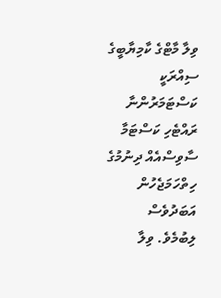ވިލާ މާޓްގެ ކާމިޔާބީގެ ސިއްރަކީ ކަސްޓަމަރުންނާ ރައްޓެހި ކަސްޓަމާ ސާވިސްއެއް ދިނުމުގެ ހިތްހަމަޖެހުން އަބަދުވެސް ލިބުމެވެ. ވިލާ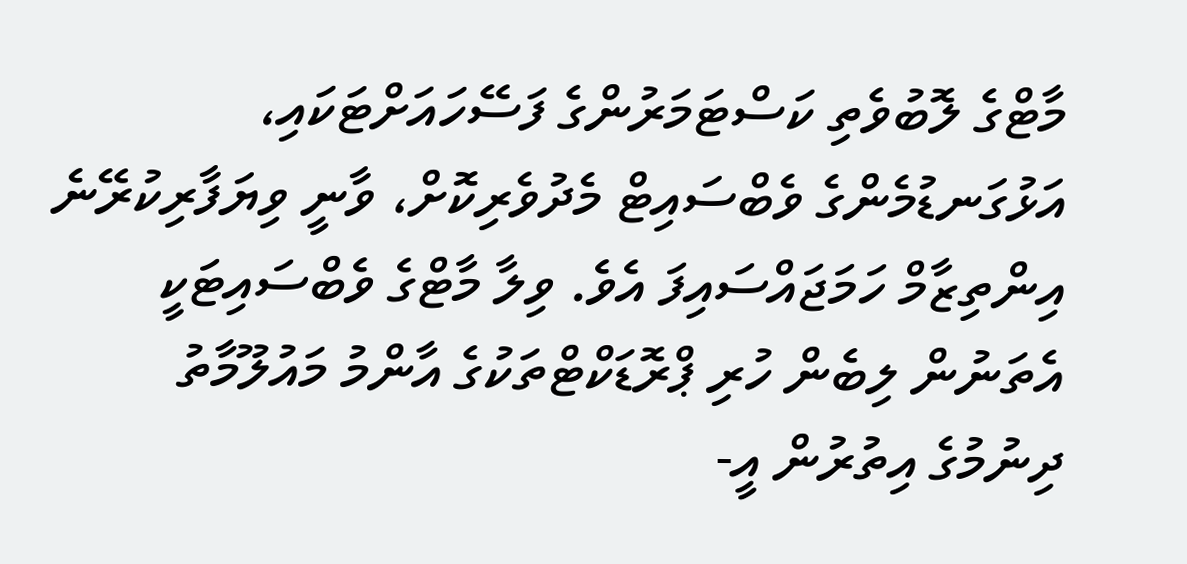މާޓްގެ ލޮބުވެތި ކަސްޓަމަރުންގެ ފަސޭހައަށްޓަކައި، އަޅުގަނޑުމެންގެ ވެބްސައިޓް މެދުވެރިކޮށް، ވާނީ ވިޔަފާރިކުރޭނެ އިންތިޒާމް ހަމަޖައްސައިފަ އެވެ. ވިލާ މާޓްގެ ވެބްސައިޓަކީ އެތަނުން ލިބެން ހުރި ޕްރޮޑަކްޓްތަކުގެ އާންމު މައުލޫމާތު ދިނުމުގެ އިތުރުން އީ-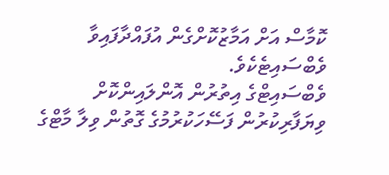ކޮމާސް އަށް އަމާޒުކޮށްގެން އުފައްދާފައިވާ ވެބްސައިޓެކެވެ.
ވެބްސައިޓްގެ އިތުރުން އޮންލައިންކޮށް ވިޔަފާރިކުރުން ފަސޭހަކުރުމުގެ ގޮތުން ވިލާ މާޓްގެ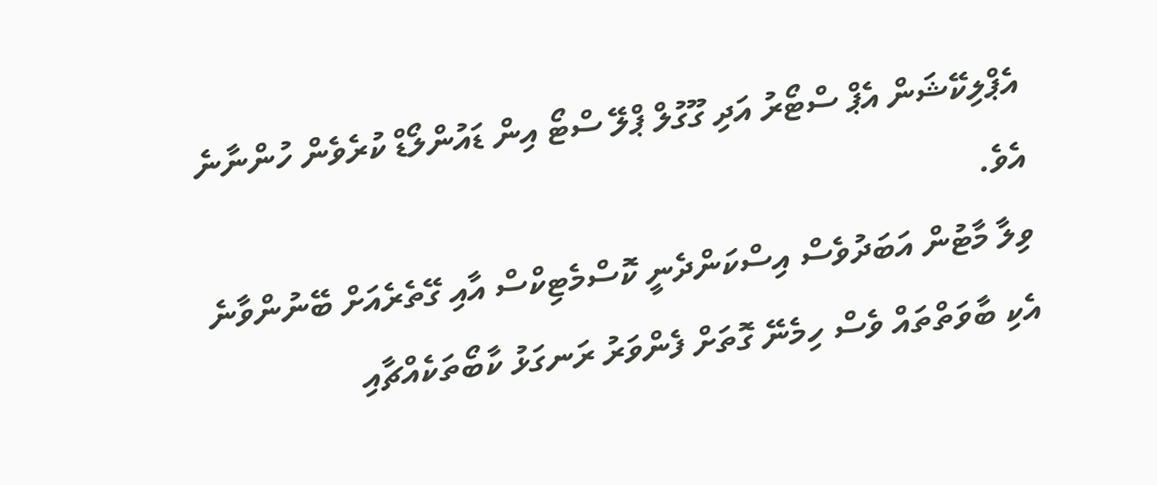އެޕްލިކޭޝަން އެޕް ސްޓޯރު އަދި ގޫގުލް ޕްލޭ ސްޓޯ އިން ޑައުންލޯޑް ކުރެވެން ހުންނާނެ އެވެ.
ވިލާ މާޓުން އަބަދުވެސް އިސްކަންދެނީ ކޮސްމެޓިކްސް އާއި ގޭތެރެއަށް ބޭނުންވާނެ އެކި ބާވަތްތައް ވެސް ހިމެނޭ ގޮތަށް ފެންވަރު ރަނގަޅު ކާބޯތަކެއްޗާއި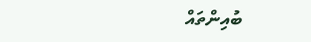ބުއިންތައް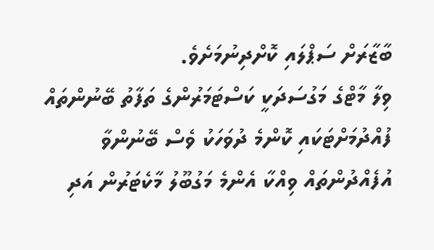ބާޒާރަށް ސަޕްލައި ކޮށްދިނުމަށެވެ.
ވިލާ މާޓްގެ މަގުސަދަކީ ކަސްޓަމަރުންގެ ތަފާތު ބޭނުންތައް ފުއްދުމަށްޓަކައި ކޮންމެ ދުވަހަކު ވެސް ބޭނުންވާ އުފެއްދުންތައް ވިއްކާ އެންމެ މަގުބޫލު މާކެޓަރުން އަދި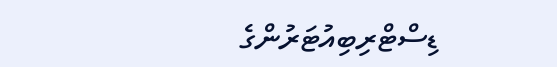ޑިސްޓްރިބިއުޓަރުންގެ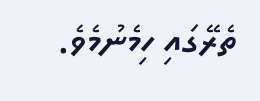ތެރޭގައި ހިމެނުމެވެ.